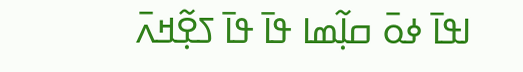ߊߟߊ߫ ߦߋ߫ ߛߊ߲߬ߘߊ ߟߊ߫ ߟߊ߫ ߖߐ߲߬ߞߍ߫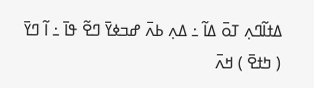ߡߙߊ߬ߣߍ߲ ߠߋ߫ ߡߊ߬ ߸ ߡߍ߲ ߕߍ߫ ߝߏߦߌ߫ ߣߐ߬ ߟߊ߫ ߸ ߊ߬ ߣߌ߫ ( ߤߙߐ߫ ) ߞߍ߫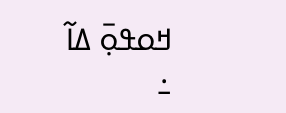ߞߋߟߋ߲߫ ߡߊ߬ ߸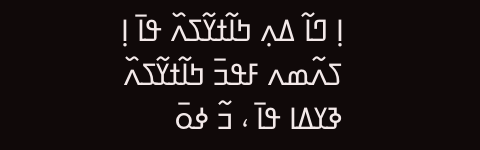ߊ߲ ߣߊ߬ ߡߍ߲ ߤߊ߬ߙߌ߬ߖߍ߰ ߟߊ߫ ߊ߲ ߖߍ߬ߘߍ ߓߟߏ߫ ߤߊ߬ߙߌ߬ߖߍ߰ ߢߌߡߊ ߟߊ߫ ، ߏ߬ ߦߋ߫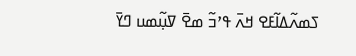ߖߘߍ߬ߡߊ߬ߓߐ ߞߍ߫ ߟߴߏ߬ ߘߐ߫ ߜߎ߲߬ߘߎ ߣߌ߫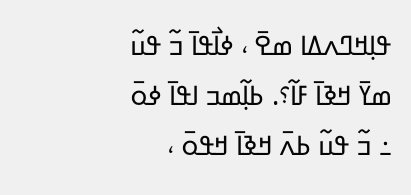ߟߊ߲ߞߣߍߡߊ ߘߐ߫ ، ߦߊ߯ߟߊ߫ ߏ߬ ߟߎ߬ ߘߌ߫ ߞߢߊ߫ ߓߊ߬؟. ߕߊ߲߬ߘߏ ߊߟߊ߫ ߦߋ߫ ߸ ߏ߬ ߟߎ߬ ߕߍ߫ ߞߢߊ߫ ߞߟߋ߫ ،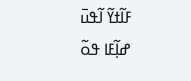ߓߊ߬ߙߌ߬ ߊ߬ߟߎ߫ ߝߊ߲߬ߓߊ ߟߋ߬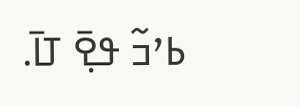ߕߴߏ߬ ߟߐ߲߫ ߠߊ߫.